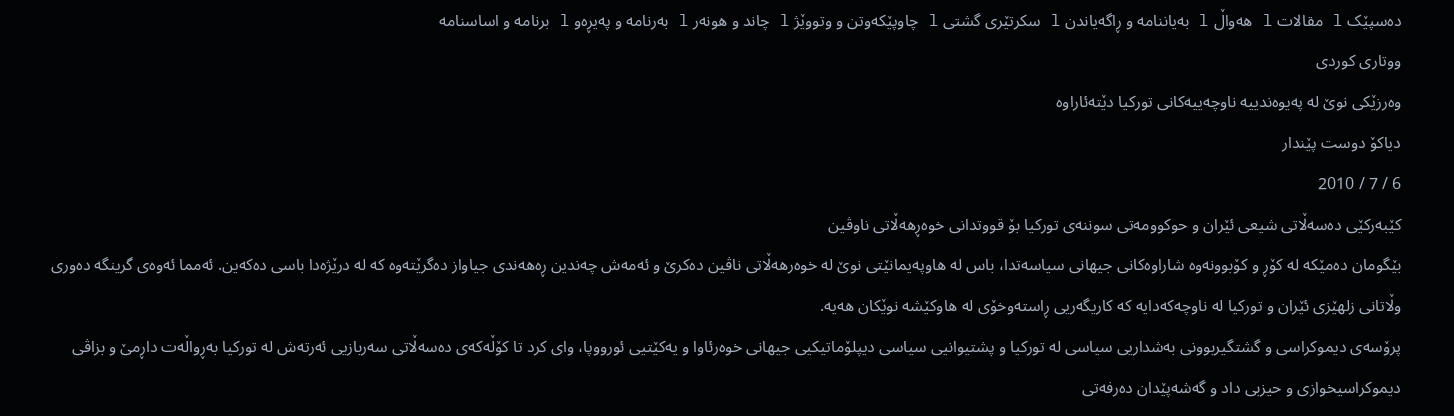ده‌سپێک l مقالات l هه‌واڵ l به‌یاننامه‌ و ڕاگه‌یاندن l سکرتێری گشتی l چاوپێکه‌وتن و وتووێژ l چاند و هونه‌ر l به‌رنامه‌ و په‌یڕه‌و l برنامه‌ و اساسنامه
ووتاری کوردی
وه‌رزێكی نوێ له‌ په‌یوه‌ندییه‌ ناوچه‌ییه‌كانی توركیا دێته‌ئاراوه‌
دیاكۆ دوست پێندار
6 / 7 / 2010
كێبه‌ركێی ده‌سه‌ڵاتی شیعی ئێران و حوكوومه‌تی سوننه‌ی توركیا بۆ قووتدانی خوه‌ڕهه‌ڵاتی ناوڤین
بێگومان ده‌مێكه‌ له‌ كۆڕ و كۆبوونه‌وه‌ شاراوه‌كانی جیهانی سیاسه‌تدا، باس له‌ هاوپه‌یمانێتی نوێ له‌ خوه‌رهه‌ڵاتی ناڤین ده‌كرێ و ئه‌مه‌ش چه‌ندین ڕه‌هه‌ندی جیاواز ده‌گرێته‌وه‌ كه‌ له‌ درێژه‌دا باسی ده‌كه‌ین. ئه‌مما ئه‌وه‌ی گرینگه‌ ده‌وری وڵاتانی زلهێزی ئێران و توركیا له‌ ناوچه‌كه‌دایه‌ كه‌ كاریگه‌ریی ڕاسته‌وخۆی له‌ هاوكێشه‌ نوێكان هه‌یه‌.
پرۆسه‌ی دیموكراسی و گشتگیربوونی به‌شداریی سیاسی له‌ توركیا و پشتیوانیی سیاسی دیپلۆماتیكیی جیهانی خوه‌رئاوا و یه‌كێتیی ئورووپا، وای كرد تا كۆڵه‌كه‌ی ده‌سه‌ڵاتی سه‌ربازیی ئه‌رته‌ش له‌ توركیا به‌ڕواڵه‌ت داڕمێ و بزاڤی دیموكراسیخوازی و حیزبی داد و گه‌شه‌پێدان ده‌رفه‌تی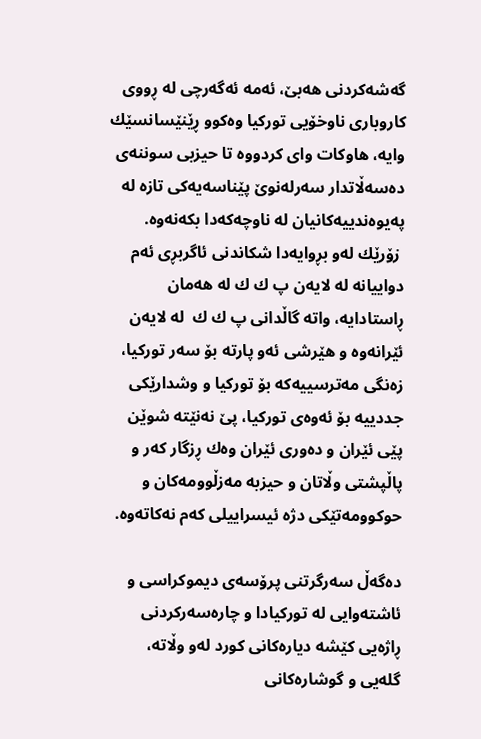گه‌شه‌كردنی هه‌بێ، ئه‌مه‌ ئه‌گه‌رچی له‌ ڕووی كاروباری ناوخۆیی توركیا وه‌كوو ڕێنێسانسێك وایه‌، هاوكات وای كردووه‌ تا حیزبی سوننه‌ی ده‌سه‌ڵاتدار سه‌رله‌نوێ پێناسه‌یه‌كی تازه‌ له‌ په‌یوه‌ندییه‌كانیان له‌ ناوچه‌كه‌دا بكه‌نه‌وه‌.
 زۆرێك له‌و بڕوایه‌دا شكاندنی ئاگربڕی ئه‌م دواییانه‌ له‌ لایه‌ن پ ك ك له‌ هه‌مان ڕاستادایه‌، واته‌ گاڵدانی پ ك ك  له‌ لایه‌ن ئێرانه‌وه‌ و هێرشی ئه‌و پارته‌ بۆ سه‌ر توركیا، زه‌نگی مه‌ترسییه‌كه‌ بۆ توركیا و وشدارێكی جددییه‌ بۆ ئه‌وه‌ی توركیا، پێ نه‌نێته‌ شوێن پێی ئێران و ده‌وری ئێران وه‌ك ڕزگار كه‌ر و پاڵپشتی وڵاتان و حیزبه‌ مه‌زڵوومه‌كان و حوكوومه‌تێكی دژه‌ ئیسراییلی كه‌م نه‌كاته‌وه‌.

ده‌گه‌ڵ سه‌رگرتنی پرۆسه‌ی دیموكراسی و ئاشته‌وایی له‌ توركیادا و چاره‌سه‌ركردنی ڕاژه‌یی كێشه‌ دیاره‌كانی كورد له‌و وڵاته‌، گله‌یی و گوشاره‌كانی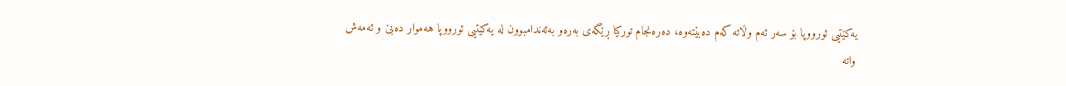یه‌كێتیی ئورووپا بۆ سه‌ر ئه‌م وڵاته‌ كه‌م ده‌بێته‌وه‌، ده‌ره‌نجام توركیا ڕێگه‌ی به‌ره‌و به‌ئه‌ندامبوون له‌ یه‌كێتیی ئورووپا هه‌موار ده‌بێ و ئه‌مه‌ش واته‌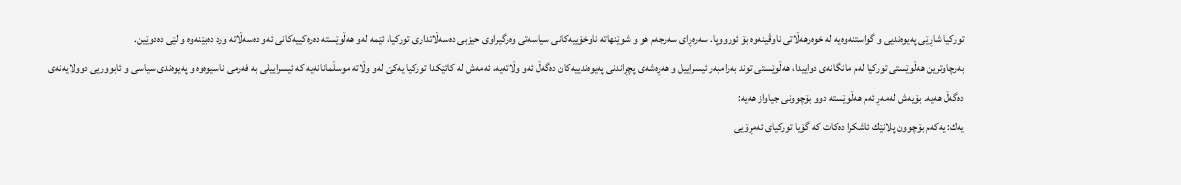توركیا شاڕێی په‌یوه‌ندیی و گواستنه‌وه‌یه‌ له‌ خوه‌رهه‌ڵاتی ناوڤینه‌وه‌ بۆ ئورووپا. سه‌ره‌ڕای سه‌رجه‌م هو و شوێنهاته‌ ناوخۆییه‌كانی سیاسه‌تی وه‌رگیراوی حیزبی ده‌سه‌ڵاتداری توركیا، ئێمه‌ له‌و هه‌ڵوێسته‌ ده‌ره‌كییه‌كانی ئه‌و ده‌سه‌ڵاته‌ ورد ده‌بێنه‌وه‌ و لێی ده‌دوێین.
به‌رچاوترین هه‌ڵوێستی توركیا له‌م مانگانه‌ی دواییدا، هه‌ڵوێستی توند به‌رامبه‌ر ئیسراییل و هه‌ڕه‌شه‌ی پچڕاندنی په‌یوه‌ندییه‌كان ده‌گه‌ڵ ئه‌و وڵاته‌یه‌، ئه‌مه‌ش له‌ كاتێكدا توركیا یه‌كێ له‌و وڵاته‌ موسڵمانانه‌یه‌ كه‌ ئیسراییلی به‌ فه‌رمی ناسیوه‌وه‌ و په‌یوه‌ندی سیاسی و ئابووریی دوولایه‌نه‌ی ده‌گه‌ڵ هه‌یه‌. بۆیه‌ش له‌مه‌ڕ ئه‌م هه‌ڵوێسته‌ دوو بۆچوونی جیاواز هه‌یه‌:
یه‌ك: یه‌كه‌م بۆچوون پلانێك ئاشكرا ده‌كات كه‌ گۆیا توركیای ئه‌مڕۆیی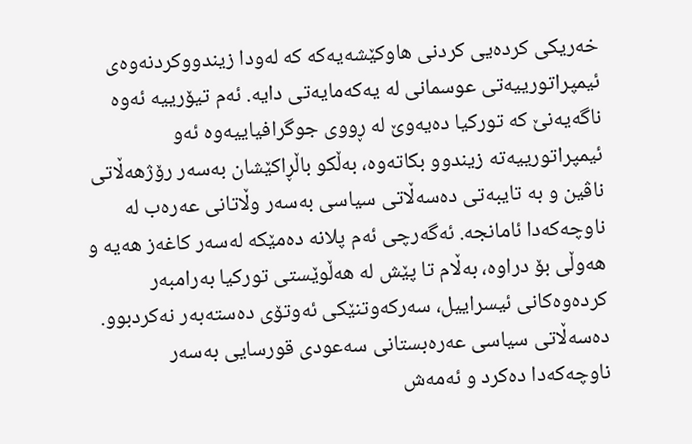خه‌ریكی كرده‌یی كردنی هاوكێشه‌یه‌كه‌ كه‌ له‌ودا زیندووكردنه‌وه‌ی ئیمپراتورییه‌تی عوسمانی له‌ یه‌كه‌مایه‌تی دایه‌. ئه‌م تیۆرییه‌ ئه‌وه‌ ناگه‌یه‌نێ كه‌ توركیا ده‌یه‌وێ له‌ ڕووی جوگرافیاییه‌وه‌ ئه‌و ئیمپراتورییه‌ته‌ زیندوو بكاته‌وه‌، به‌ڵكو باڵڕاكێشان به‌سه‌ر رۆژهه‌ڵاتی ناڤین و به‌ تایبه‌تی ده‌سه‌ڵاتی سیاسی به‌سه‌ر وڵاتانی عه‌ره‌ب له‌ ناوچه‌كه‌دا ئامانجه‌. ئه‌گه‌رچی ئه‌م پلانه‌ ده‌مێكه‌ له‌سه‌ر كاغه‌ز هه‌یه‌ و هه‌وڵی بۆ دراوه‌، به‌ڵام تا پێش له‌ هه‌ڵوێستی توركیا به‌رامبه‌ر كرده‌وه‌كانی ئیسراییل، سه‌ركه‌وتنێكی ئه‌وتۆی ده‌سته‌به‌ر نه‌كردبوو. ده‌سه‌ڵاتی سیاسی عه‌ره‌بستانی سه‌عودی قورسایی به‌سه‌ر ناوچه‌كه‌دا ده‌كرد و ئه‌مه‌ش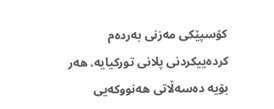كۆسپێكی مه‌زنی به‌رده‌م كرده‌ییكردنی پلانی توركیایه‌. هه‌ر بۆیه‌ ده‌سه‌ڵاتی هه‌نووكه‌یی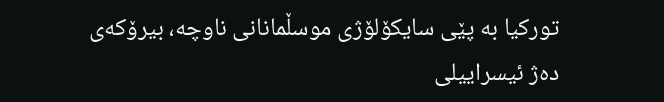توركیا به‌ پێی سایكۆلۆژی موسڵمانانی ناوچه‌، بیرۆكه‌ی ده‌ژ ئیسراییلی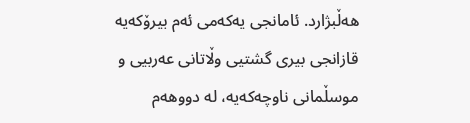هه‌ڵبژارد. ئامانجی یه‌كه‌می ئه‌م بیرۆكه‌یه‌ قازانجی بیری گشتیی وڵاتانی عه‌ربیی و موسڵمانی ناوچه‌كه‌یه‌، له‌ دووهه‌م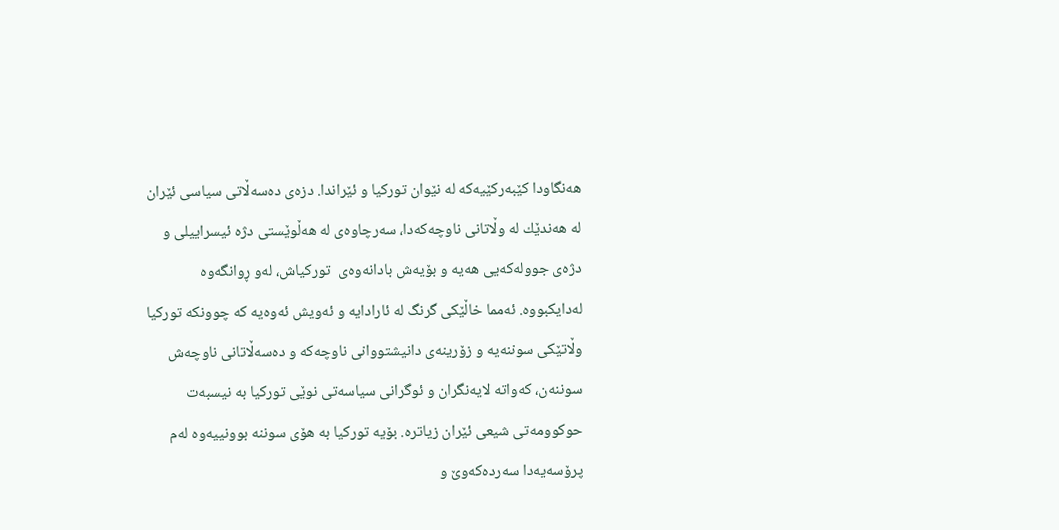هه‌نگاودا كێبه‌ركێیه‌كه‌ له‌ نێوان توركیا و ئێراندا. دزه‌ی ده‌سه‌ڵاتی سیاسی ئێران له‌ هه‌ندێك له‌ وڵاتانی ناوچه‌كه‌دا، سه‌رچاوه‌ی له‌ هه‌ڵوێستی دژه‌ ئیسراییلی و دژه‌ی جووله‌كه‌یی هه‌یه‌ و بۆیه‌ش بادانه‌وه‌ی  توركیاش، له‌و ڕوانگه‌وه‌ له‌دایكبووه‌. ئه‌مما خاڵێكی گرنگ له‌ ئارادایه‌ و ئه‌ویش ئه‌وه‌یه‌ كه‌ چوونكه‌ توركیا وڵاتێكی سوننه‌یه‌ و زۆرینه‌ی دانیشتووانی ناوچه‌كه‌ و ده‌سه‌ڵاتانی ناوچه‌ش سوننه‌ن، كه‌واته‌ لایه‌نگران و ئوگرانی سیاسه‌تی نوێی توركیا به‌ نیسبه‌ت حوكوومه‌تی شیعی ئێران زیاتره‌. بۆیه‌ توركیا به‌ هۆی سوننه‌ بوونییه‌وه‌ له‌م پرۆسه‌یه‌دا سه‌رده‌كه‌وێ و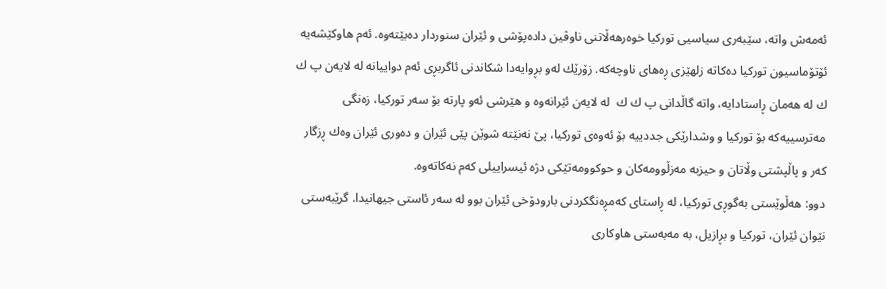ئه‌مه‌ش واته‌، سێبه‌ری سیاسیی توركیا خوه‌رهه‌ڵاتنی ناوڤین داده‌پۆشی و ئێران سنوردار ده‌بێته‌وه‌. ئه‌م هاوكێشه‌یه‌ ئۆتۆماسیون توركیا ده‌كاته‌ زلهێزی ڕه‌های ناوچه‌كه‌. زۆرێك له‌و بڕوایه‌دا شكاندنی ئاگربڕی ئه‌م دواییانه‌ له‌ لایه‌ن پ ك ك له‌ هه‌مان ڕاستادایه‌، واته‌ گاڵدانی پ ك ك  له‌ لایه‌ن ئێرانه‌وه‌ و هێرشی ئه‌و پارته‌ بۆ سه‌ر توركیا، زه‌نگی مه‌ترسییه‌كه‌ بۆ توركیا و وشدارێكی جددییه‌ بۆ ئه‌وه‌ی توركیا، پێ نه‌نێته‌ شوێن پێی ئێران و ده‌وری ئێران وه‌ك ڕزگار كه‌ر و پاڵپشتی وڵاتان و حیزبه‌ مه‌زڵوومه‌كان و حوكوومه‌تێكی دژه‌ ئیسراییلی كه‌م نه‌كاته‌وه‌.
دوو: هه‌ڵوێستی به‌گوڕی توركیا، له‌ ڕاستای كه‌مڕه‌نگكردنی بارودۆخی ئێران بوو له‌ سه‌ر ئاستی جیهانیدا. گرێبه‌ستی نێوان ئێران، توركیا و بڕازیل، به‌ مه‌به‌ستی هاوكاری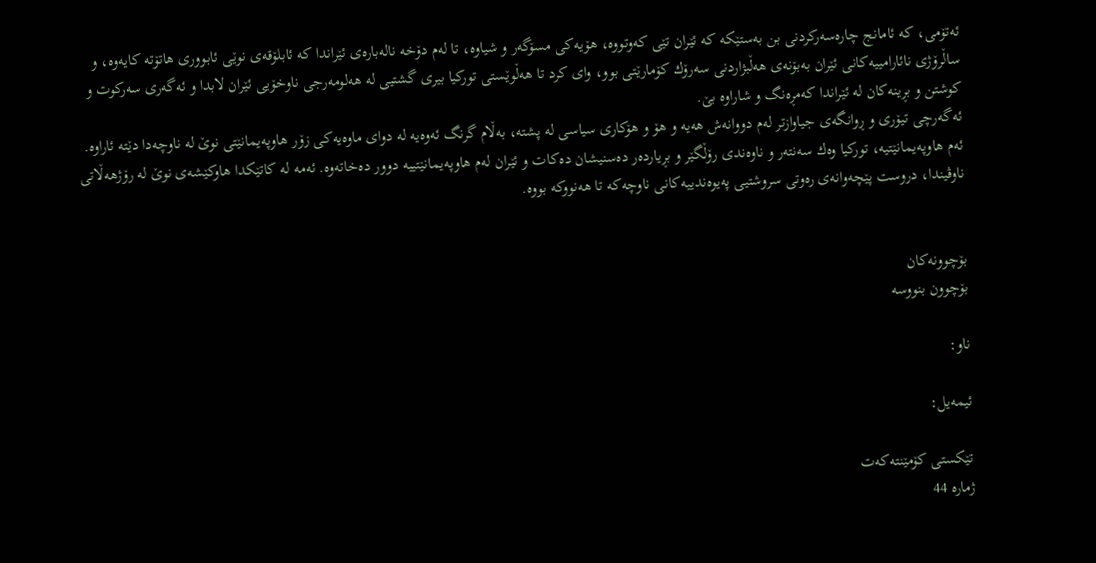ئه‌تۆمی، كه‌ ئامانج چاره‌سه‌ركردنی بن به‌ستێكه‌ كه‌ ئێران تێی كه‌وتووه‌، هۆیه‌كی مسۆگه‌ر و شیاوه‌، تا له‌م دۆخه‌ ناله‌باره‌ی ئێراندا كه‌ ئابلۆقه‌ی نوێی ئابووری هاتۆته‌ كایه‌وه‌، و ساڵرۆژی نائارامییه‌كانی ئێران به‌بۆنه‌ی هه‌ڵبژاردنی سه‌رۆك كۆمارێتی بوو، وای كرد تا هه‌ڵوێستی توركیا بیری گشتیی له‌ هه‌لومه‌رجی ناوخۆیی ئێران لابدا و ئه‌گه‌ری سه‌ركوت و  كوشتن و بڕینه‌كان له‌ ئێراندا كه‌مڕه‌نگ و شاراوه‌ بێ.
ئه‌گه‌رچی تیۆری و ڕوانگه‌ی جیاوازتر له‌م دووانه‌ش هه‌یه‌ و هۆ و هۆكاری سیاسی له‌ پشته‌، به‌ڵام گرنگ ئه‌وه‌یه‌ له‌ دوای ماوه‌یه‌كی زۆر هاوپه‌یمانێتی نوێ له‌ ناوچه‌دا دێته‌ ئاراوه‌. ئه‌م هاوپه‌یمانێتیه‌، توركیا وه‌ك سه‌نته‌ر و ناوه‌ندی رۆڵگێر و بڕیارده‌ر ده‌سنیشان ده‌كات و ئێران له‌م هاوپه‌یمانێتییه‌ دوور ده‌خاته‌وه‌. ئه‌مه‌ له‌ كاتێكدا هاوكێشه‌ی نوێ له‌ رۆژهه‌ڵاتی ناوڤیندا، دروست پێچه‌وانه‌ی ره‌وتی سروشتیی په‌یوه‌ندییه‌كانی ناوچه‌كه‌ تا هه‌نووكه‌ بووه‌.


بۆچوونه‌کان
بۆچوون بنووسه‌

ناو:

ئیمه‌یل:

تێکستی کۆمێنته‌که‌ت
ژماره 44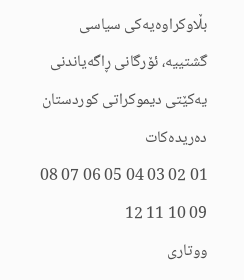بڵاوکراوه‌یه‌کی سیاسی گشتییه، ئۆرگانی ڕاگه‌یاندنی یه‌کێتی دیموکراتی کوردستان ده‌ریده‌کات‌
01 02 03 04 05 06 07 08 09 10 11 12
ووتاری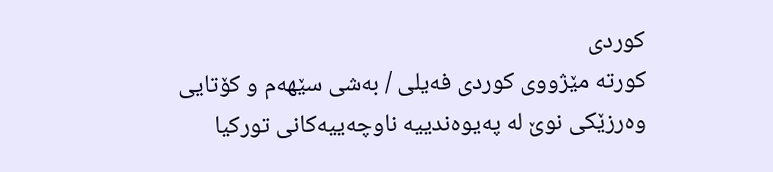کوردی
كورته‌ مێژووی کوردی فه‌یلی / به‌شی سێهه‌م و كۆتایی
وه‌رزێكی نوێ له‌ په‌یوه‌ندییه‌ ناوچه‌ییه‌كانی توركیا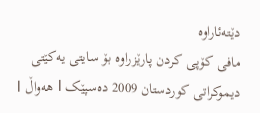دێته‌ئاراوه‌
مافی کۆپی کردن پارێزراوه‌ بۆ سایتی یه‌کێتی دیموکراتی کوردستان 2009 ده‌سپێک l هه‌واڵ l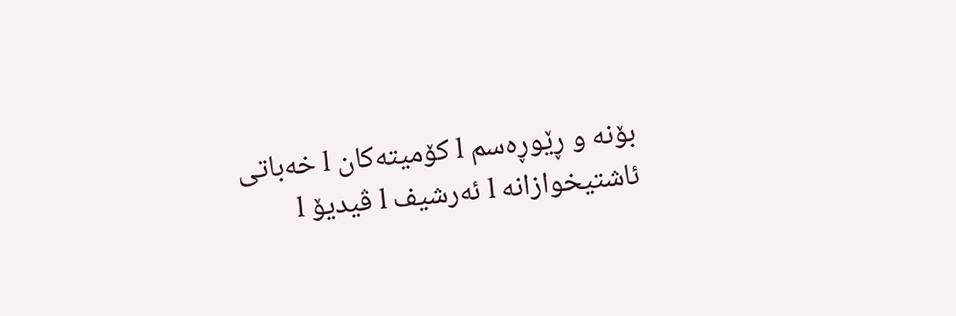بۆنه‌ و ڕێوڕه‌سم l کۆمیته‌کان l خه‌باتی ئاشتیخوازانه‌ l ئه‌رشیف l ڤیدیۆ l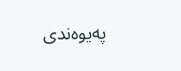په‌یوه‌ندی